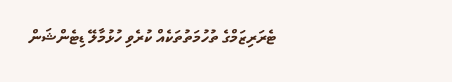ޓެރަރިޒަމްގެ ތުހުމަތުތަކެއް ކުރެވި ހުޅުމާލޭ ޑިޓެންޝަން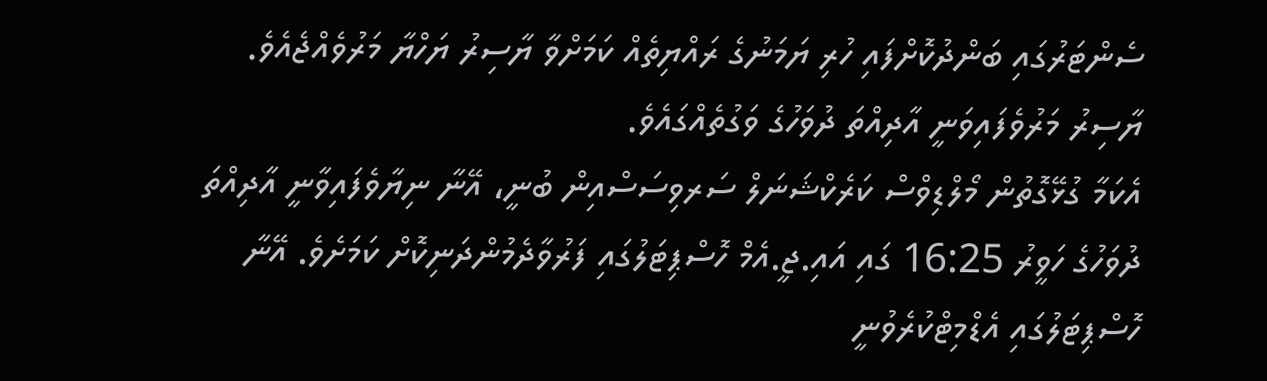ސެންޓަރުގައި ބަންދުކޮށްފައި ހުރި ޔަމަނުގެ ރައްޔިތެއް ކަމަށްވާ ޔާސިރު ޔަހްޔާ މަރުވެއްޖެއެވެ.
ޔާސިރު މަރުވެފައިވަނީ އާދިއްތަ ދުވަހުގެ ވަގުތެއްގައެވެ.
އެކަމާ ގުޅޭގޮތުން މޯލްޑިވްސް ކަރެކްޝަނަލް ސަރވިސަސްއިން ބުނީ، އޭނާ ނިޔާވެފައިވާނީ އާދިއްތަ ދުވަހުގެ ހަވީރު 16:25 ގައި އައި.ޖީ.އެމް ހޮސްޕިޓަލުގައި ފަރުވާދެމުންދަނިކޮށް ކަމަށެވެ. އޭނާ ހޮސްޕިޓަލުގައި އެޑްމިޓްކުރެވުނީ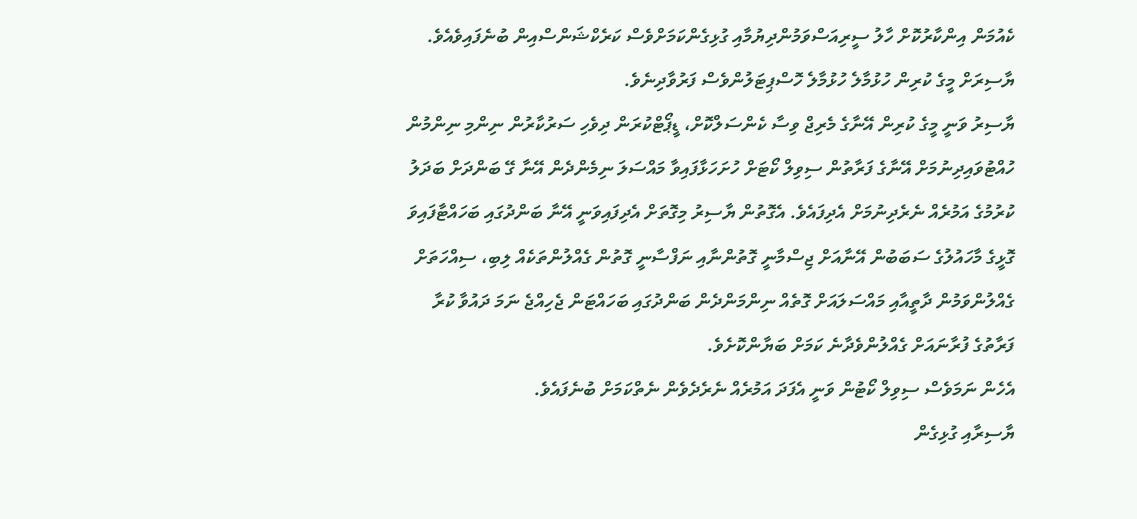ކެއުމަން އިންކާރުކޮށް ހާލު ސީރިއަސްވަމުންދިޔުމާއި ގުޅިގެންކަމަށްވެސް ކަރެކްޝަންސްއިން ބުނެފައިވެއެވެ.
ޔާސިރަށް މީގެ ކުރިން ހުޅުމާލެ ހުޅުމާލެ ހޮސްޕިޓަލުންވެސް ފަރުވާދިނެވެ.
ޔާސިރު ވަނީ މީގެ ކުރިން އޭނާގެ މެރިޖް ވިސާ ކެންސަލްކޮށް، ޑީޕޯޓްކުރަން ދިވެހި ސަރުކާރުން ނިންމި ނިންމުން ހުއްޓުވައިދިނުމަށް އޭނާގެ ފަރާތުން ސިވިލް ކޯޓަށް ހުށަހަޅާފައިވާ މައްސަލަ ނިމެންދެން އޭނާ ގޭ ބަންދަށް ބަދަލު ކުރުމުގެ އަމުރެއް ނެރެދިނުމަށް އެދިފައެވެ. އެގޮތުން ޔާސިރު މިގޮތަށް އެދިފައިވަނީ އޭނާ ބަންދުގައި ބަހައްޓާފައިވަ ގޮޅީގެ މާހައުލުގެ ސަބަބުން އޭނާއަށް ޖިސްމާނީ ގޮތުންނާއި ނަފްސާނީ ގޮތުން ގެއްލުންތަކެއް ލިބި، ސިއްހަތަށް ގެއްލުންވަމުން ދާތީއާއި މައްސަލައަށް ގޮތެއް ނިންމަންދެން ބަންދުގައި ބަހައްޓަން ޖެހިއްޖެ ނަމަ ދައުވާ ކުރާ ފަރާތުގެ ފުރާނައަށް ގެއްލުންވެދާނެ ކަމަށް ބަޔާންކޮށެވެ.
އެހެން ނަމަވެސް ސިވިލް ކޯޓުން ވަނީ އެފަދަ އަމުރެއް ނެރެދެވެން ނެތްކަމަށް ބުނެފައެވެ.
ޔާސިރާއި ގުޅިގެން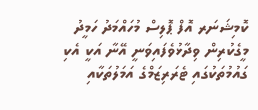ކޮމިޝަނަރ އޮފް ޕޮލިސް މުހައްމަދު ހަމީދު މީގެކުރިން ވިދާޅުވެފައިވަނީ އޭނާ އަކީ އެކި ގައުމުތަކުގައި ޓެރަރިޒަމްގެ އަމަލުތަކާއި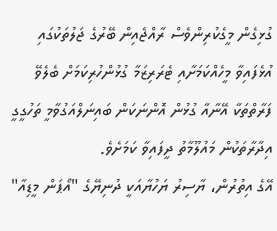ގުޅިގެން މީގެކުރިންވެސް ރާއްޖެއިން ބޭރުގެ ޖަލުތަކުގައި އުޅެފައިވާ މީހެއްކަމަށާއި ޓެރަރިޒަމާ ގުޅުންހުރިކަމަށް ބެލެވޭ ފަރާތްތަކާ އޭނާއާ ގުޅުން އޮންނަކަން ބައިނަލްއަގުވާމީ ތަހުގީގީ އިދާރާތަކުން މައުލޫމާތު ދީފައިވާ ކަމަށެވެ.
އޭގެ އިތުރުން، ޔާސިރު ޔަހުޔާއަކީ ދުނިޔޭގެ "އޯޕަން މީޑިއާ"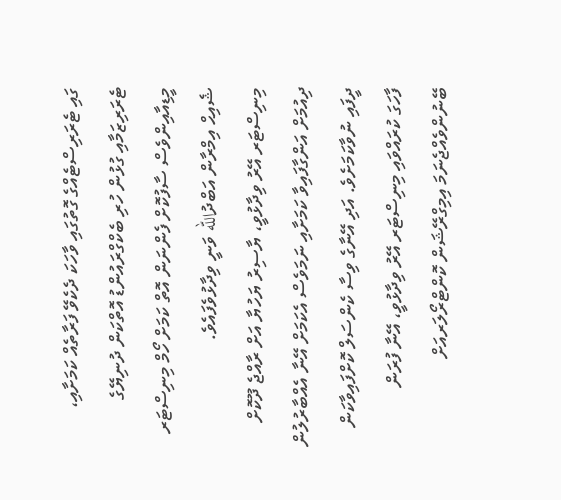ގައި ޓެރަރިސްޓެއްގެ ގޮތުގައި ވާހަކަ ދެކެވޭ ފަރާތެއް ކަމަށާއި، ޓެރަރިޒަމާއި ގުޅުން ހުރި ބެކްގްރައުންޑު އޮތްކަން ދުނިޔޭގެ މީޑިއާއިންވެސް ސާފުކޮށް ފެންނަން އޮތް ކަމަށް ހޯމް މިނިސްޓަރ ޝެއިޙް އިމްރާން އަބްދުالله ވަނީ ވިދާޅުވެފައެވެ.
މިނިސްޓަރ އޭރު ވިދާޅުވީ، ޔާސިރު ޔަހުޔާ އަށް ރާއްޖެ ދޫކޮށް ދިއުމަށް އަންގާފައިވާ ކަމަށާއި ނަމަވެސް އެކަމަށް އޭނާ އެއްބާރުލުން ދީފައި ނުވާކަމަށެވެ. އަދި އޭނާގެ ވިސާ ކެންސަލް ކޮށްފައިވާކަން ފާހަގަ ކުރައްވައި މިނިސްޓަރ އޭރު ވިދާޅުވީ، އޭނާ ފުރަން ބޭނުންވެއްޖެނަމަ އިމިގްރޭޝަން ކޮންޓްރޯލަރއަށް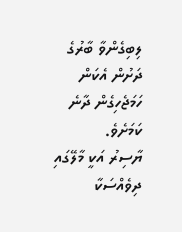ލިބިގެންވާ ބާރުގެ ދަށުން އެކަން ހަމަޖެހިގެން ދާނެ ކަމަށެވެ.
ޔާސިރު އަކީ މާލޭގައި ދިވެއްސަކާ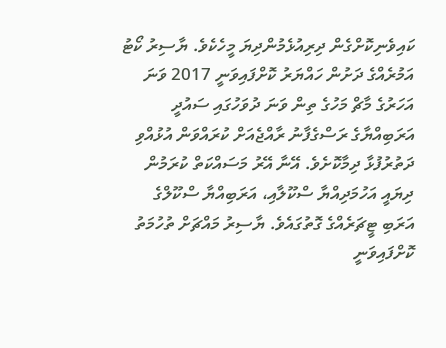ކައިވެނިކޮށްގެން ދިރިއުޅެމުންދިޔަ މީހެކެވެ. ޔާސިރު ކޯޓު އަމުރެއްގެ ދަށުން ހައްޔަރު ކޮށްފައިވަނީ 2017 ވަނަ އަހަރުގެ މާޗް މަހުގެ ތިން ވަނަ ދުވަހުގައި ސައުދީ އަރަބިއްޔާގެ ރަސްގެފާނު ރާއްޖެއަށް ކުރައްވަން އުޅުއްވި ދަތުރުފުޅާ ދިމާކޮށެވެ. އޭނާ އޭރު މަސައްކަތް ކުރަމުން ދިޔައީ އަހުމަދިއްޔާ ސްކޫލާއި، އަރަބިއްޔާ ސްކޫލްގެ އަރަބި ޓީޗަރެއްގެ ގޮތުގައެވެ. ޔާސިރު މައްޗަށް ތުހުމަތު ކޮށްފައިވަނީ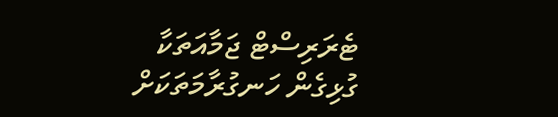ޓެރަރިސްޓް ޖަމާއަތަކާ ގުޅިގެން ހަނގުރާމަތަކަށް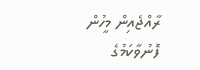ރާއްޖެއިން މީހުން ފޮނުވާކަމުގެ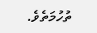ތުހުމަތެވެ.